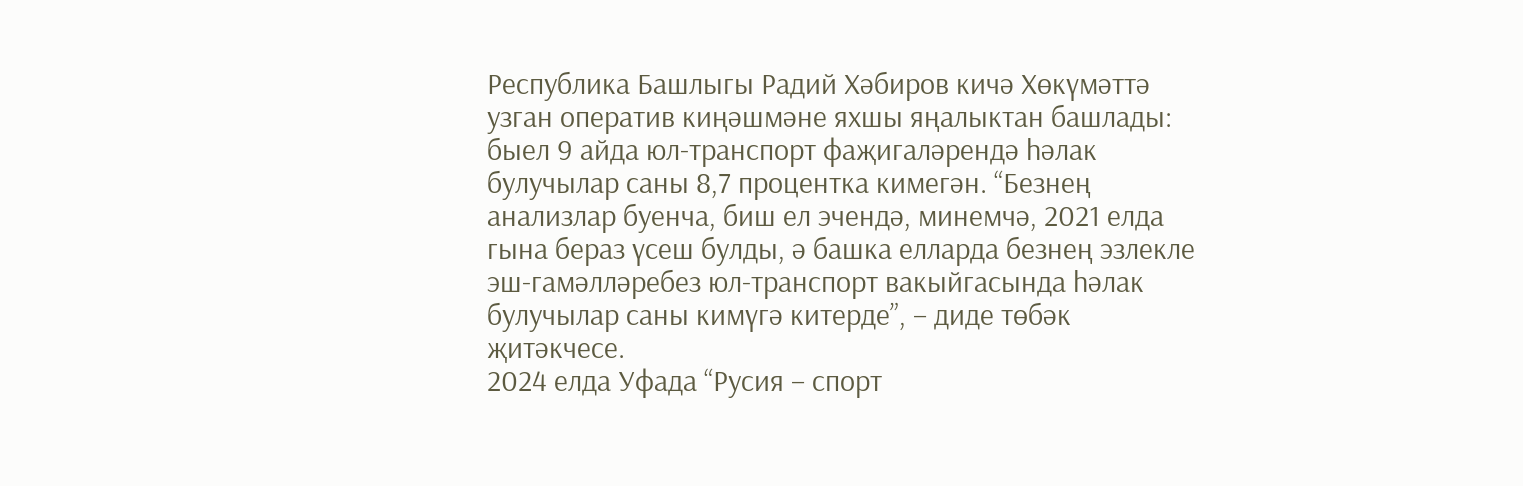Республика Башлыгы Радий Хәбиров кичә Хөкүмәттә узган оператив киңәшмәне яхшы яңалыктан башлады: быел 9 айда юл-транспорт фаҗигаләрендә һәлак булучылар саны 8,7 процентка кимегән. “Безнең анализлар буенча, биш ел эчендә, минемчә, 2021 елда гына бераз үсеш булды, ә башка елларда безнең эзлекле эш-гамәлләребез юл-транспорт вакыйгасында һәлак булучылар саны кимүгә китерде”, – диде төбәк җитәкчесе.
2024 елда Уфада “Русия – спорт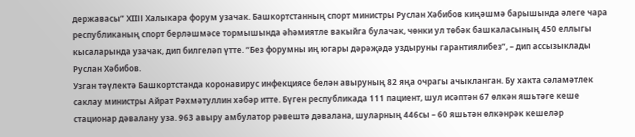державасы” ХIIІІ Халыкара форум узачак. Башкортстанның спорт министры Руслан Хәбибов киңәшмә барышында әлеге чара республиканың спорт берләшмәсе тормышында әһәмиятле вакыйга булачак, чөнки ул төбәк башкаласының 450 еллыгы кысаларында узачак, дип билгеләп үтте. “Без форумны иң югары дәрәҗәдә уздыруны гарантиялибез”, – дип ассызыклады
Руслан Хәбибов.
Узган тәүлектә Башкортстанда коронавирус инфекциясе белән авыруның 82 яңа очрагы ачыкланган. Бу хакта сәламәтлек саклау министры Айрат Рәхмәтуллин хәбәр итте. Бүген республикада 111 пациент, шул исәптән 67 өлкән яшьтәге кеше стационар дәвалану уза. 963 авыру амбулатор рәвештә дәвалана, шуларның 446сы – 60 яшьтән өлкәнрәк кешеләр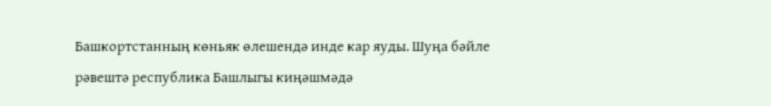Башкортстанның көньяк өлешендә инде кар яуды. Шуңа бәйле рәвештә республика Башлыгы киңәшмәдә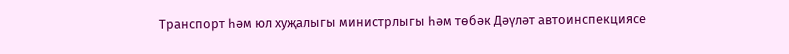Транспорт һәм юл хуҗалыгы министрлыгы һәм төбәк Дәүләт автоинспекциясе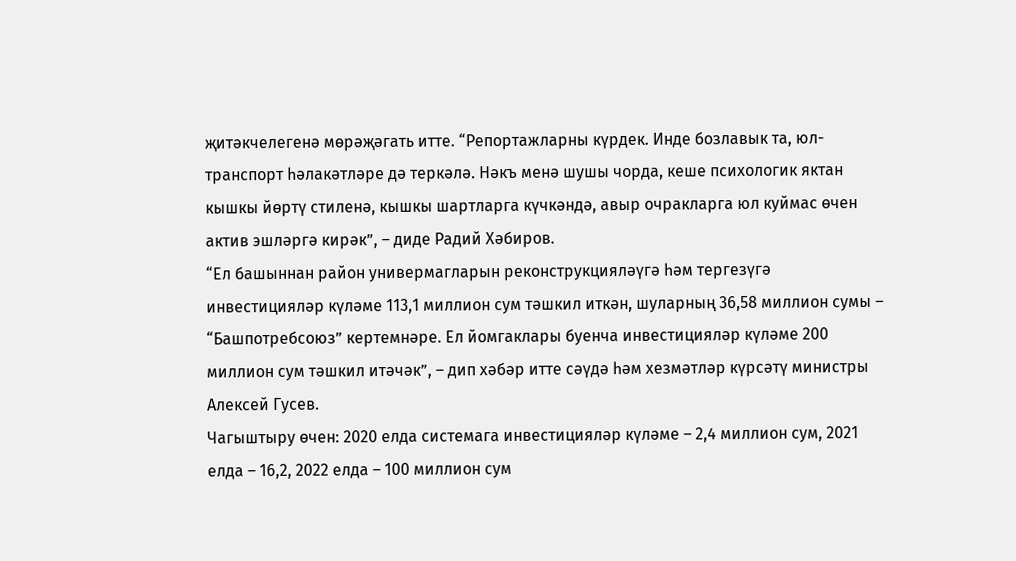җитәкчелегенә мөрәҗәгать итте. “Репортажларны күрдек. Инде бозлавык та, юл-транспорт һәлакәтләре дә теркәлә. Нәкъ менә шушы чорда, кеше психологик яктан кышкы йөртү стиленә, кышкы шартларга күчкәндә, авыр очракларга юл куймас өчен актив эшләргә кирәк”, – диде Радий Хәбиров.
“Ел башыннан район универмагларын реконструкцияләүгә һәм тергезүгә инвестицияләр күләме 113,1 миллион сум тәшкил иткән, шуларның 36,58 миллион сумы – “Башпотребсоюз” кертемнәре. Ел йомгаклары буенча инвестицияләр күләме 200 миллион сум тәшкил итәчәк”, – дип хәбәр итте сәүдә һәм хезмәтләр күрсәтү министры Алексей Гусев.
Чагыштыру өчен: 2020 елда системага инвестицияләр күләме – 2,4 миллион сум, 2021 елда – 16,2, 2022 елда – 100 миллион сум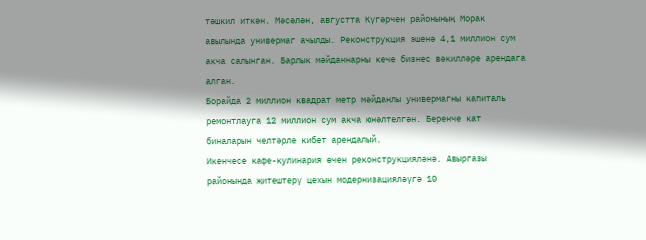тәшкил иткән. Мәсәлән, августта Күгәрчен районының Морак авылында универмаг ачылды. Реконструкция эшенә 4,1 миллион сум акча салынган. Барлык мәйданнарны кече бизнес вәкилләре арендага алган.
Борайда 2 миллион квадрат метр мәйданлы универмагны капиталь ремонтлауга 12 миллион сум акча юнәлтелгән. Беренче кат биналарын челтәрле кибет арендалый.
Икенчесе кафе-кулинария өчен реконструкцияләнә. Авыргазы районында җитештерү цехын модернизацияләүгә 10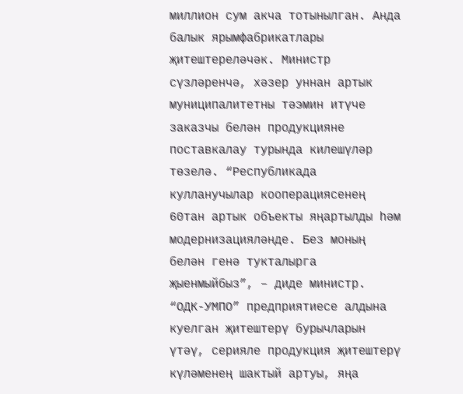миллион сум акча тотынылган. Анда балык ярымфабрикатлары җитештереләчәк. Министр сүзләренчә, хәзер уннан артык муниципалитетны тәэмин итүче заказчы белән продукцияне поставкалау турында килешүләр төзелә. “Республикада кулланучылар кооперациясенең 60тан артык объекты яңартылды һәм модернизацияләнде. Без моның белән генә тукталырга җыенмыйбыз”, – диде министр.
“ОДК-УМПО” предприятиесе алдына куелган җитештерү бурычларын үтәү, серияле продукция җитештерү күләменең шактый артуы, яңа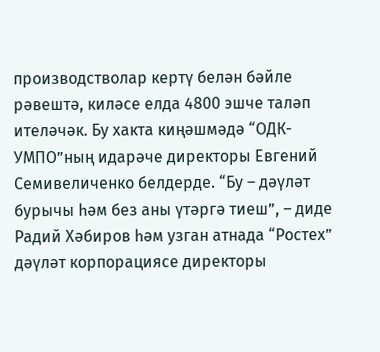производстволар кертү белән бәйле рәвештә, киләсе елда 4800 эшче таләп ителәчәк. Бу хакта киңәшмәдә “ОДК-УМПО”ның идарәче директоры Евгений Семивеличенко белдерде. “Бу – дәүләт бурычы һәм без аны үтәргә тиеш”, – диде Радий Хәбиров һәм узган атнада “Ростех” дәүләт корпорациясе директоры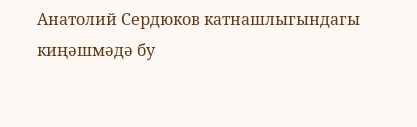Анатолий Сердюков катнашлыгындагы киңәшмәдә бу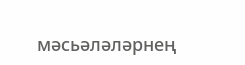мәсьәләләрнең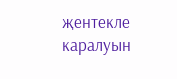җентекле каралуын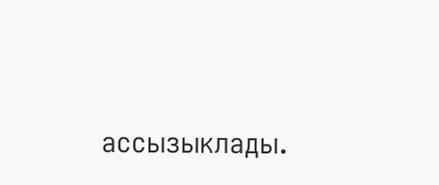ассызыклады.